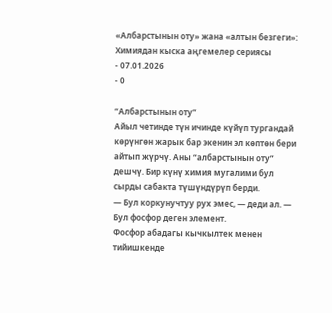«Албарстынын оту» жана «алтын безгеги»: Химиядан кыска аңгемелер сериясы
- 07.01.2026
- 0

“Албарстынын оту”
Айыл четинде түн ичинде күйүп тургандай көрүнгөн жарык бар экенин эл көптөн бери айтып жүрчү. Аны “албарстынын оту” дешчү. Бир күнү химия мугалими бул сырды сабакта түшүндүрүп берди.
— Бул коркунучтуу рух эмес, — деди ал. — Бул фосфор деген элемент.
Фосфор абадагы кычкылтек менен тийишкенде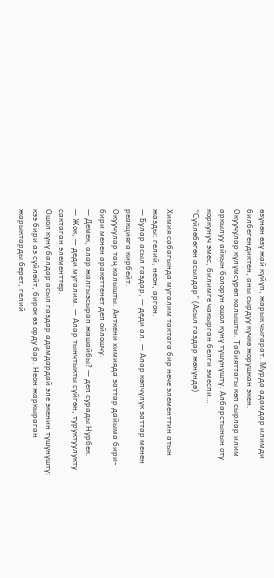өзүнөн өзү жай күйүп, жарык чыгарат. Мурда адамдар илимди билбегендиктен, аны сырдуу күчкө жорушкан экен.
Окуучулар күлүмсүрөп калышты. Табияттагы көп сырлар илим аркылуу айкын болорун ошол күнү түшүнүштү. Албарстынын оту коркунуч эмес, билимге чакырган белги эмеспи…
“Сүйлөбөгөн асылдар” (Асыл газдар жөнүндө)

Химия сабагында мугалим тактага бир нече элементтин атын жазды: гелий, неон, аргон.
— Булар асыл газдар, — деди ал. — Алар көпчүлүк заттар менен реакцияга кирбейт.
Окуучулар таң калышты. Анткени химияда заттар дайыма бири-бири менен аракеттенет деп ойлошчу.
— Демек, алар жалгызсырап жашайбы? — деп сурады Нурбек.
— Жок, — деди мугалим. — Алар тынчтыкты сүйгөн, туруктуулукту сактаган элементтер.
Ошол күнү балдар асыл газдар адамдардай эле экенин түшүнүштү: кээ бири аз сүйлөйт, бирок өз орду бар. Неон жаркыраган жарыктарды берет, гелий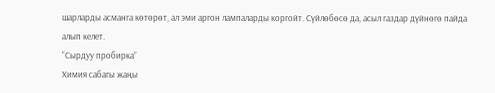шарларды асманга көтөрөт, ал эми аргон лампаларды коргойт. Сүйлөбөсө да, асыл газдар дүйнөгө пайда алып келет.
“Сырдуу пробирка”
Химия сабагы жаңы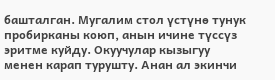башталган. Мугалим стол үстүнө тунук пробирканы коюп, анын ичине түссүз эритме куйду. Окуучулар кызыгуу менен карап турушту. Анан ал экинчи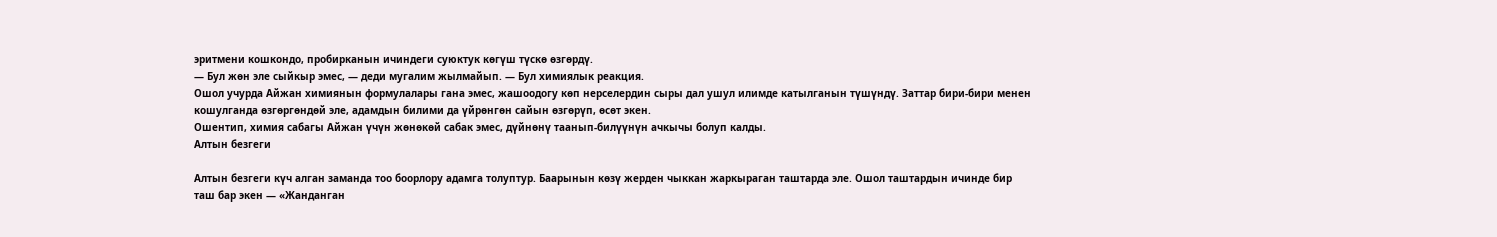эритмени кошкондо, пробирканын ичиндеги суюктук көгүш түскө өзгөрдү.
— Бул жөн эле сыйкыр эмес, — деди мугалим жылмайып. — Бул химиялык реакция.
Ошол учурда Айжан химиянын формулалары гана эмес, жашоодогу көп нерселердин сыры дал ушул илимде катылганын түшүндү. Заттар бири-бири менен кошулганда өзгөргөндөй эле, адамдын билими да үйрөнгөн сайын өзгөрүп, өсөт экен.
Ошентип, химия сабагы Айжан үчүн жөнөкөй сабак эмес, дүйнөнү таанып-билүүнүн ачкычы болуп калды.
Алтын безгеги

Алтын безгеги күч алган заманда тоо боорлору адамга толуптур. Баарынын көзү жерден чыккан жаркыраган таштарда эле. Ошол таштардын ичинде бир таш бар экен — «Жанданган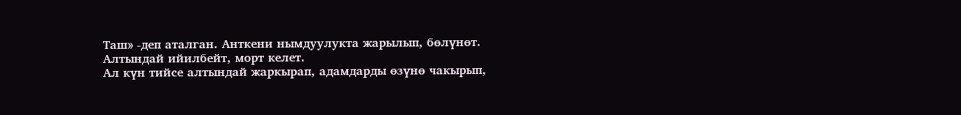Таш» -деп аталган. Анткени нымдуулукта жарылып, бөлүнөт. Алтындай ийилбейт, морт келет.
Ал күн тийсе алтындай жаркырап, адамдарды өзүнө чакырып,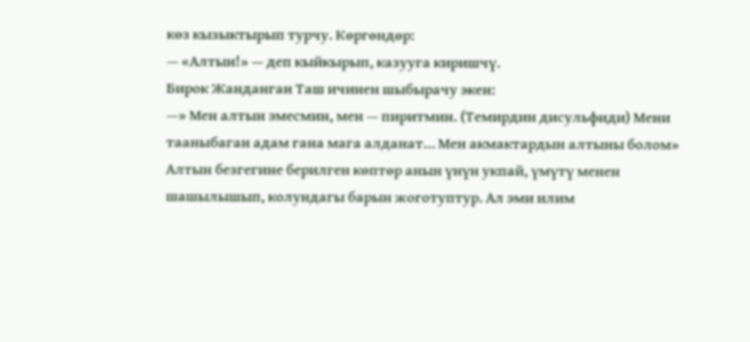көз кызыктырып турчу. Көргөндөр:
— «Алтын!» — деп кыйкырып, казууга киришчү.
Бирок Жанданган Таш ичинен шыбырачу экен:
—» Мен алтын эмесмин, мен — пиритмин. (Темирдин дисульфиди) Мени тааныбаган адам гана мага алданат… Мен акмактардын алтыны болом»
Алтын безгегине берилген көптөр анын үнүн укпай, үмүтү менен шашылышып, колундагы барын жоготуптур. Ал эми илим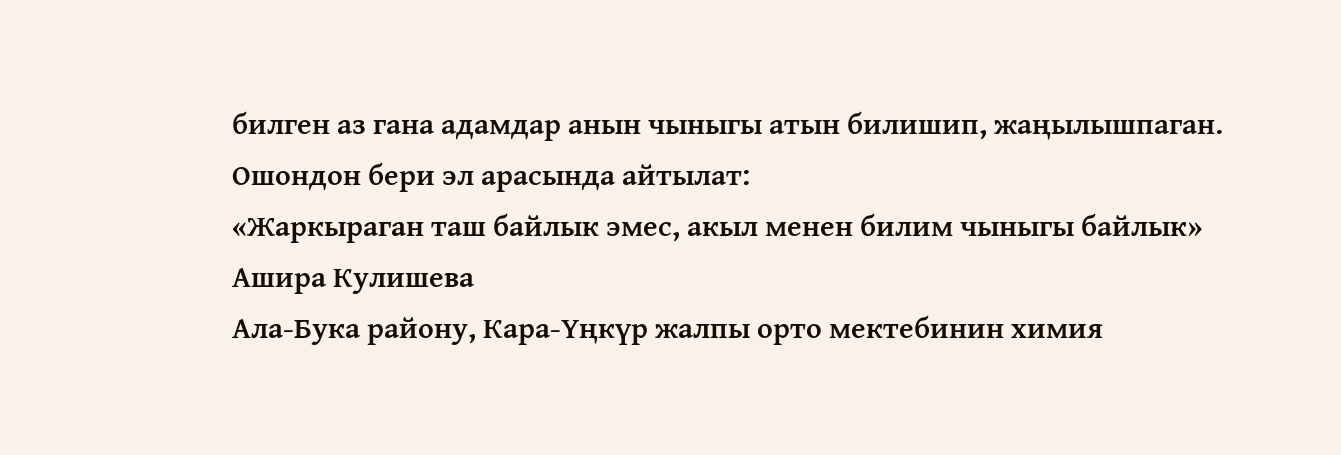билген аз гана адамдар анын чыныгы атын билишип, жаңылышпаган.
Ошондон бери эл арасында айтылат:
«Жаркыраган таш байлык эмес, акыл менен билим чыныгы байлык»
Ашира Кулишева
Ала-Бука району, Кара-Үңкүр жалпы орто мектебинин химия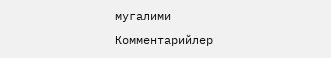мугалими
Комментарийлер